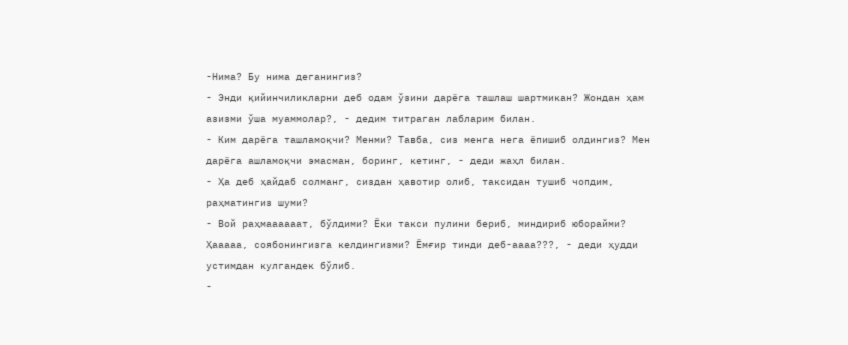-Нима? Бу нима деганингиз?
- Энди қийинчиликларни деб одам ўзини дарёга ташлаш шартмикан? Жондан ҳам азизми ўша муаммолар?, - дедим титраган лабларим билан.
- Ким дарёга ташламоқчи? Менми? Тавба, сиз менга нега ёпишиб олдингиз? Мен дарёга ашламоқчи эмасман, боринг, кетинг, - деди жаҳл билан.
- Ҳа деб ҳайдаб солманг, сиздан ҳавотир олиб, таксидан тушиб чопдим, раҳматингиз шуми?
- Вой раҳмаааааат, бўлдими? Ёки такси пулини бериб, миндириб юборайми? Ҳааааа, соябонингизга келдингизми? Ёмғир тинди деб-аааа???, - деди ҳудди устимдан кулгандек бўлиб.
-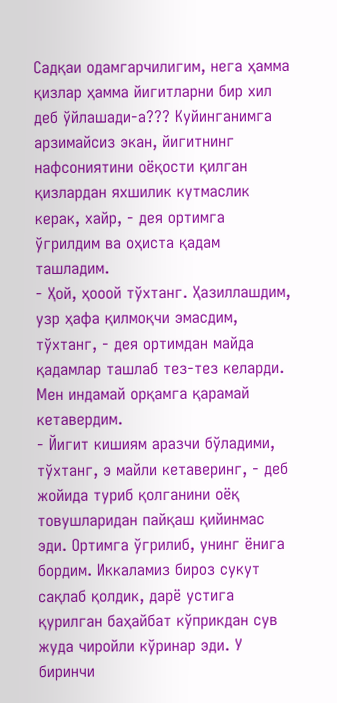Садқаи одамгарчилигим, нега ҳамма қизлар ҳамма йигитларни бир хил деб ўйлашади-а??? Куйинганимга арзимайсиз экан, йигитнинг нафсониятини оёқости қилган қизлардан яхшилик кутмаслик керак, хайр, - дея ортимга ўгрилдим ва оҳиста қадам ташладим.
- Ҳой, ҳооой тўхтанг. Ҳазиллашдим, узр ҳафа қилмоқчи эмасдим, тўхтанг, - дея ортимдан майда қадамлар ташлаб тез-тез келарди. Мен индамай орқамга қарамай кетавердим.
- Йигит кишиям аразчи бўладими, тўхтанг, э майли кетаверинг, - деб жойида туриб қолганини оёқ товушларидан пайқаш қийинмас эди. Ортимга ўгрилиб, унинг ёнига бордим. Иккаламиз бироз сукут сақлаб қолдик, дарё устига қурилган баҳайбат кўприкдан сув жуда чиройли кўринар эди. У биринчи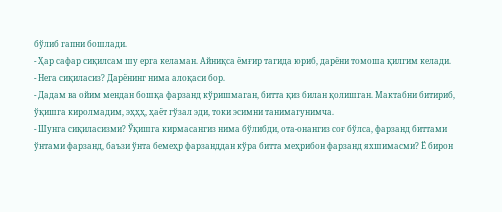бўлиб гапни бошлади.
- Ҳар сафар сиқилсам шу ерга келаман. Айниқса ёмғир тагида юриб, дарёни томоша қилгим келади.
- Нега сиқиласиз? Дарёнинг нима алоқаси бор.
- Дадам ва ойим мендан бошқа фарзанд кўришмаган, битта қиз билан қолишган. Мактабни битириб, ўқишга киролмадим, эҳҳҳ, ҳаёт гўзал эди, токи эсимни танимагунимча.
- Шунга сиқиласизми? Ўқишга кирмасангиз нима бўлибди, ота-онангиз соғ бўлса, фарзанд биттами ўнтами фарзанд, баъзи ўнта бемеҳр фарзанддан кўра битта меҳрибон фарзанд яхшимасми? Ё бирон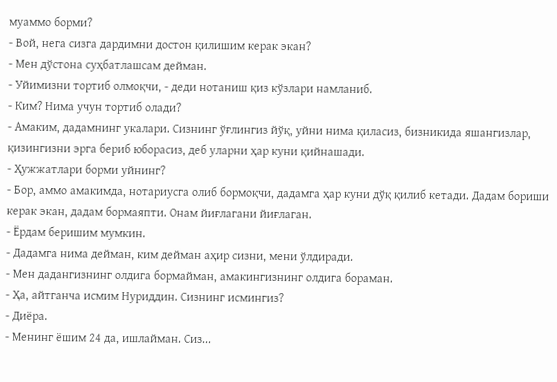муаммо борми?
- Вой, нега сизга дардимни достон қилишим керак экан?
- Мен дўстона суҳбатлашсам дейман.
- Уйимизни тортиб олмоқчи, - деди нотаниш қиз кўзлари намланиб.
- Ким? Нима учун тортиб олади?
- Амаким, дадамнинг укалари. Сизнинг ўғлингиз йўқ, уйни нима қиласиз, бизникида яшангизлар, қизингизни эрга бериб юборасиз, деб уларни ҳар куни қийнашади.
- Ҳужжатлари борми уйнинг?
- Бор, аммо амакимда, нотариусга олиб бормоқчи, дадамга ҳар куни дўқ қилиб кетади. Дадам бориши керак экан, дадам бормаяпти. Онам йиғлагани йиғлаган.
- Ёрдам беришим мумкин.
- Дадамга нима дейман, ким дейман аҳир сизни, мени ўлдиради.
- Мен дадангизнинг олдига бормайман, амакингизнинг олдига бораман.
- Ҳа, айтганча исмим Нуриддин. Сизнинг исмингиз?
- Диёра.
- Менинг ёшим 24 да, ишлайман. Сиз...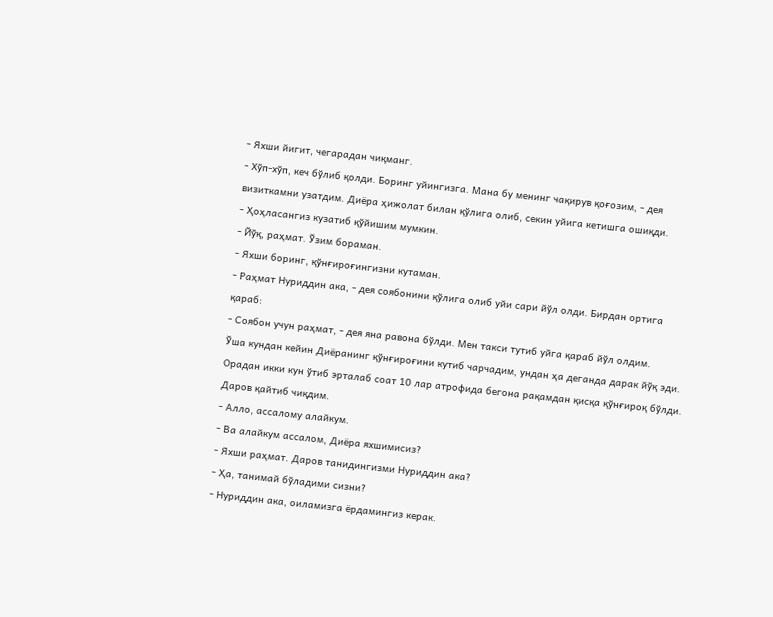- Яхши йигит, чегарадан чиқманг.
- Хўп-хўп, кеч бўлиб қолди. Боринг уйингизга. Мана бу менинг чақирув қоғозим, - дея визиткамни узатдим. Диёра ҳижолат билан қўлига олиб, секин уйига кетишга ошиқди.
- Ҳоҳласангиз кузатиб қўйишим мумкин.
- Йўқ, раҳмат. Ўзим бораман.
- Яхши боринг, қўнғироғингизни кутаман.
- Раҳмат Нуриддин ака, - дея соябонини қўлига олиб уйи сари йўл олди. Бирдан ортига қараб:
- Соябон учун раҳмат, - дея яна равона бўлди. Мен такси тутиб уйга қараб йўл олдим.
Ўша кундан кейин Диёранинг қўнғироғини кутиб чарчадим, ундан ҳа деганда дарак йўқ эди. Орадан икки кун ўтиб эрталаб соат 10 лар атрофида бегона рақамдан қисқа қўнғироқ бўлди. Даров қайтиб чиқдим.
- Алло, ассалому алайкум.
- Ва алайкум ассалом, Диёра яхшимисиз?
- Яхши раҳмат. Даров танидингизми Нуриддин ака?
- Ҳа, танимай бўладими сизни?
- Нуриддин ака, оиламизга ёрдамингиз керак.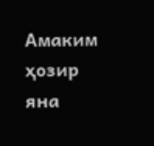Амаким ҳозир яна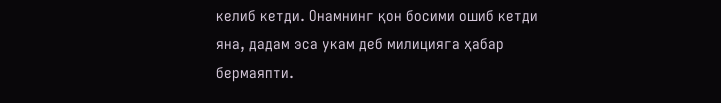келиб кетди. Онамнинг қон босими ошиб кетди яна, дадам эса укам деб милицияга ҳабар бермаяпти.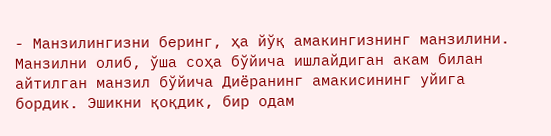- Манзилингизни беринг, ҳа йўқ амакингизнинг манзилини.
Манзилни олиб, ўша соҳа бўйича ишлайдиган акам билан айтилган манзил бўйича Диёранинг амакисининг уйига бордик. Эшикни қоқдик, бир одам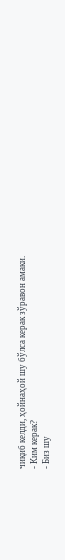чиқиб келди, ҳойнаҳой шу бўлса керак зўравон амаки.
- Ким керак?
- Биз шу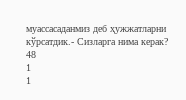муассасаданмиз деб ҳужжатларни кўрсатдик.- Сизларга нима керак?
48
1
1